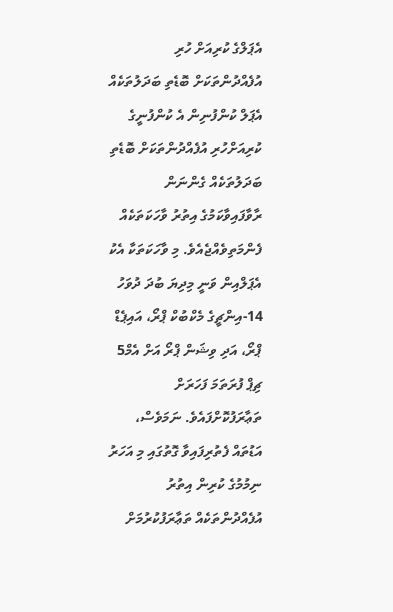އެޕަލްގެ ކުރިއަށް ހުރި އުފެއްދުންތަކަށް ބޮޑެތި ބަދަލުތަކެއް
އެޕަލް ކުންފުނިން އެ ކުންފުނީގެ ކުރިއަށްހުރި އުފެއްދުންތަކަށް ބޮޑެތި ބަދަލުތަކެއް ގެންނަން ރާވާފައިވާކަމުގެ އިތުރު ވާހަކަތަކެއް ފެންމަތިވެއްޖެއެވެ. މި ވާހަކަތަކާ އެކު އެޕަލްއިން ވަނީ މިދިޔަ ބުދަ ދުވަހު 14-އިންޗީގެ މެކްބުކް ޕްރޯ، އައިޕެޑް ޕްރޯ، އަދި ވިޝަން ޕްރޯ އަށް އެމް5 ޗިޕް ފުރަތަމަ ފަހަރަށް ތަޢާރަފުކޮށްފައެވެ. ނަމަވެސް، އަޑުތައް ފެތުރިފައިވާ ގޮތުގައި މި އަހަރު ނިމުމުގެ ކުރިން އިތުރު އުފެއްދުންތަކެއް ތަޢާރަފުކުރުމަށް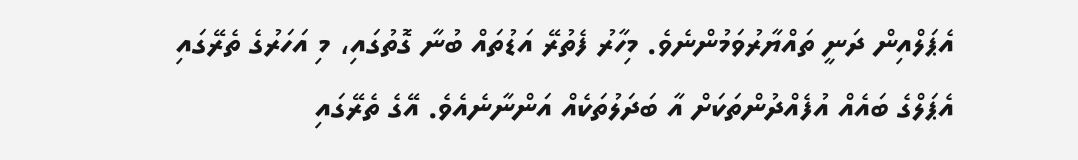އެޕަލްއިން ދަނީ ތައްޔާރުވަމުންނެވެ. މިހާރު ފެތުރޭ އަޑުތައް ބުނާ ގޮތުގައި، މި އަހަރުގެ ތެރޭގައި އެޕަލްގެ ބައެއް އުފެއްދުންތަކަށް އާ ބަދަލުތަކެއް އަންނާނެއެވެ. އޭގެ ތެރޭގައި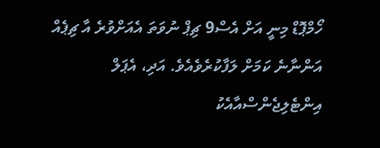ހޯމްޕޮޑް މިނީ އަށް އެސް9 ޗިޕް ނުވަތަ އެއަށްވުރެ އާ ޗިޕެއް އަންނާނެ ކަމަށް ލަފާކުރެވެއެވެ. އަދި، އެޕަލް އިންޓެލިޖެންސްއާއެކު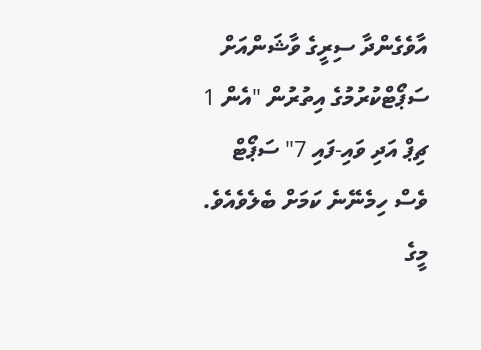އާވެގެންދާ ސިރީގެ ވާޝަންއަށް ސަޕޯޓްކުރުމުގެ އިތުރުން "އެން 1 ޗިޕް އަދި ވައި-ފައި 7" ސަޕޯޓް ވެސް ހިމެނޭނެ ކަމަށް ބެލެވެއެވެ. މީގެ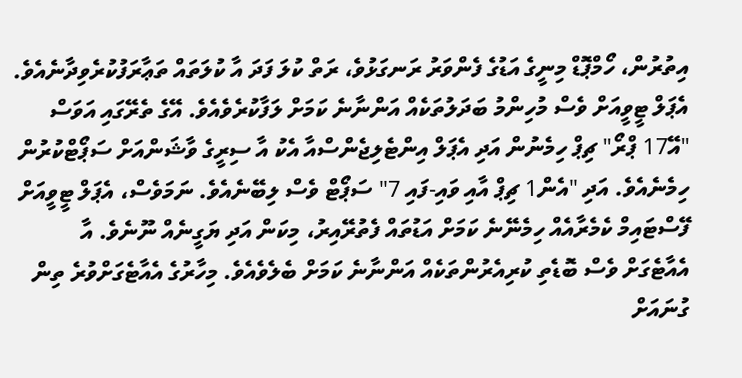އިތުރުން، ހޯމްޕޮޑް މިނީގެ އަޑުގެ ފެންވަރު ރަނގަޅުވެ، ރަތް ކުލަ ފަދަ އާ ކުލަތައް ތަޢާރަފުކުރެވިދާނެއެވެ. އެޕަލް ޓީވީއަށް ވެސް މުހިންމު ބަދަލުތަކެއް އަންނާނެ ކަމަށް ލަފާކުރެވެއެވެ. އޭގެ ތެރޭގައި އަވަސް "އޭ17 ޕްރޯ" ޗިޕް ހިމެނުން އަދި އެޕަލް އިންޓެލިޖެންސްއާ އެކު އާ ސިރީގެ ވާޝަންއަށް ސަޕޯޓްކުރުން ހިމެނެއެވެ. އަދި "އެން1 ޗިޕް އާއި ވައި-ފައި 7" ސަޕޯޓް ވެސް ލިބޭނެއެވެ. ނަމަވެސް، އެޕަލް ޓީވީއަށް ފޭސްޓައިމް ކެމެރާއެއް ހިމެނޭނެ ކަމަށް އަޑުތައް ފެތުރޭއިރު، މިކަން އަދި ޔަގީނެއް ނޫނެވެ. އާ އެއާޓެގަށް ވެސް ބޮޑެތި ކުރިއެރުންތަކެއް އަންނާނެ ކަމަށް ބެލެވެއެވެ. މިހާރުގެ އެއާޓެގަށްވުރެ ތިން ގުނައަށް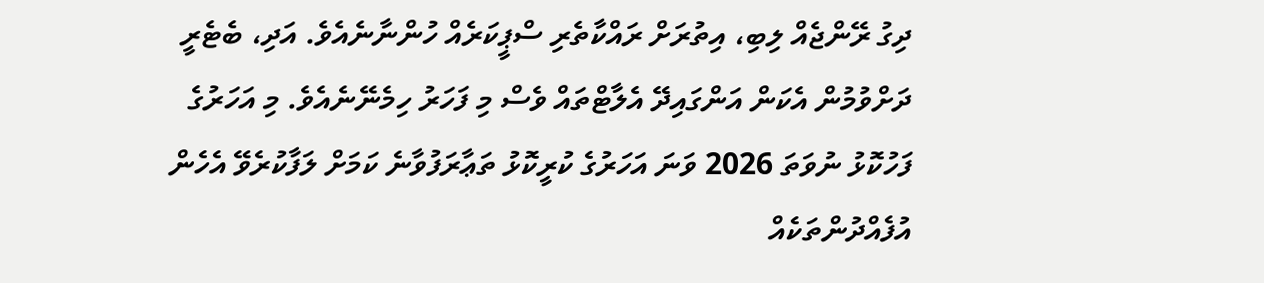ދިގު ރޭންޖެއް ލިބި، އިތުރަށް ރައްކާތެރި ސްޕީކަރެއް ހުންނާނެއެވެ. އަދި، ބެޓެރީ ދަށްވުމުން އެކަން އަންގައިދޭ އެލާޓްތައް ވެސް މި ފަހަރު ހިމެނޭނެއެވެ. މި އަހަރުގެ ފަހުކޮޅު ނުވަތަ 2026 ވަނަ އަހަރުގެ ކުރީކޮޅު ތަޢާރަފުވާނެ ކަމަށް ލަފާކުރެވޭ އެހެން އުފެއްދުންތަކެއް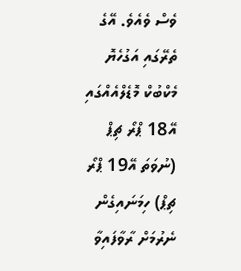ވެސް ވެއެވެ. އޭގެ ތެރޭގައި އަގުހެޔޮ މެކްބުކް މޮޑެލްއެއްގައި އޭ18 ޕްރޯ ޗިޕް (ނުވަތަ އޭ19 ޕްރޯ ޗިޕް) ހިމަނައިގެން ނެރުމަށް ރާވާފައިވާ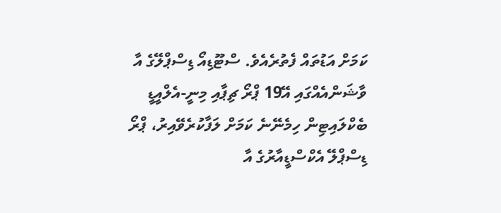ކަމަށް އަޑުތައް ފެތުރެއެވެ. ސްޓޫޑިއޯ ޑިސްޕްލޭގެ އާ ވާޝަންއެއްގައި އޭ19 ޕްރޯ ޗިޕާއި މިނީ-އެލްއީޑީ ބެކްލައިޓިން ހިމެނޭނެ ކަމަށް ލަފާކުރެވޭއިރު، ޕްރޯ ޑިސްޕްލޭ އެކްސްޑީއާރުގެ އާ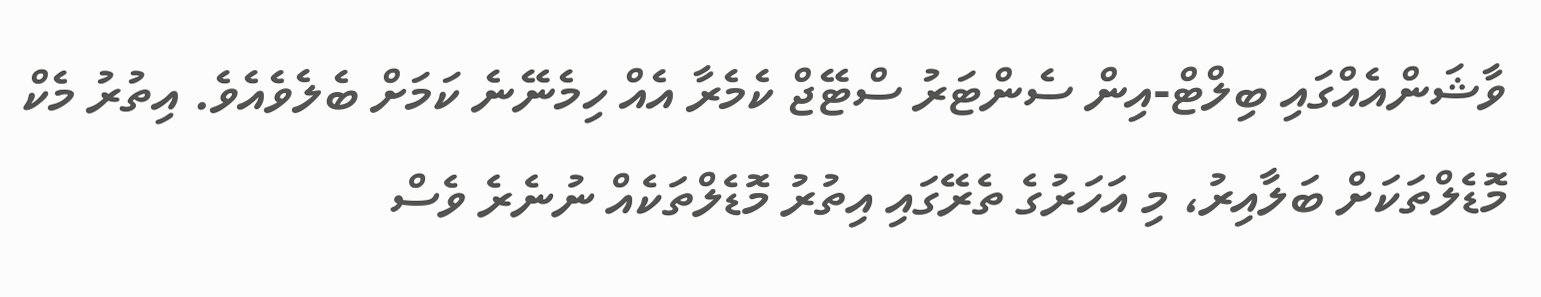ވާޝަންއެއްގައި ބިލްޓް-އިން ސެންޓަރު ސްޓޭޖް ކެމެރާ އެއް ހިމެނޭނެ ކަމަށް ބެލެވެއެވެ. އިތުރު މެކް މޮޑެލްތަކަށް ބަލާއިރު، މި އަހަރުގެ ތެރޭގައި އިތުރު މޮޑެލްތަކެއް ނުނެރެ ވެސް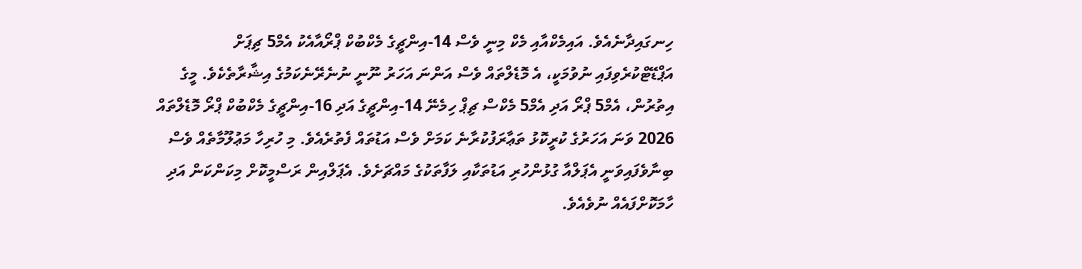ހިނގައިދާނެއެވެ. އައިމެކްއާއި މެކް މިނީ ވެސް 14-އިންޗީގެ މެކްބުކް ޕްރޯއާއެކު އެމް5 ޗިޕަށް އަޕްޑޭޓްކުރެވިފައި ނުވުމަކީ، އެ މޮޑެލްތައް ވެސް އަންނަ އަހަރު ނޫނީ ނުނެރޭނެކަމުގެ އިޝާރާތެކެވެ. މީގެ އިތުރުން، އެމް5 ޕްރޯ އަދި އެމް5 މެކްސް ޗިޕް ހިމެނޭ 14-އިންޗީގެ އަދި 16-އިންޗީގެ މެކްބުކް ޕްރޯ މޮޑެލްތައް 2026 ވަނަ އަހަރުގެ ކުރީކޮޅު ތަޢާރަފުކުރާނެ ކަމަށް ވެސް އަޑުތައް ފެތުރެއެވެ. މި ހުރިހާ މަޢުލޫމާތެއް ވެސް ބިނާވެފައިވަނީ އެޕަލްއާ ގުޅުންހުރި އަޑުތަކާއި ލަފާތަކުގެ މައްޗަށެވެ. އެޕަލްއިން ރަސްމީކޮށް މިކަންކަން އަދި ހާމަކޮށްފައެއް ނުވެއެވެ.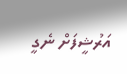އަރުޝީފަށް ނެގީ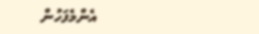އެންމެފަހުން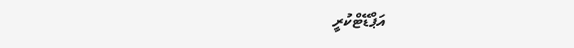އަޕްޑޭޓްކުރީ